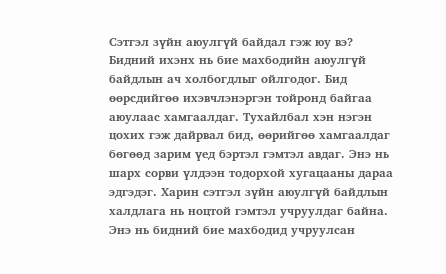Сэтгэл зүйн аюулгүй байдал гэж юу вэ?
Бидний ихэнх нь бие махбодийн аюулгүй байдлын ач холбогдлыг ойлгодог. Бид өөрсдийгөө ихэвчлэнэргэн тойронд байгаа аюулаас хамгаалдаг. Тухайлбал хэн нэгэн цохих гэж дайрвал бид, өөрийгөө хамгаалдаг бөгөөд зарим үед бэртэл гэмтэл авдаг. Энэ нь шарх сорви үлдээн тодорхой хугацааны дараа эдгэдэг. Харин сэтгэл зүйн аюулгүй байдлын халдлага нь ноцтой гэмтэл учруулдаг байна. Энэ нь бидний бие махбодид учруулсан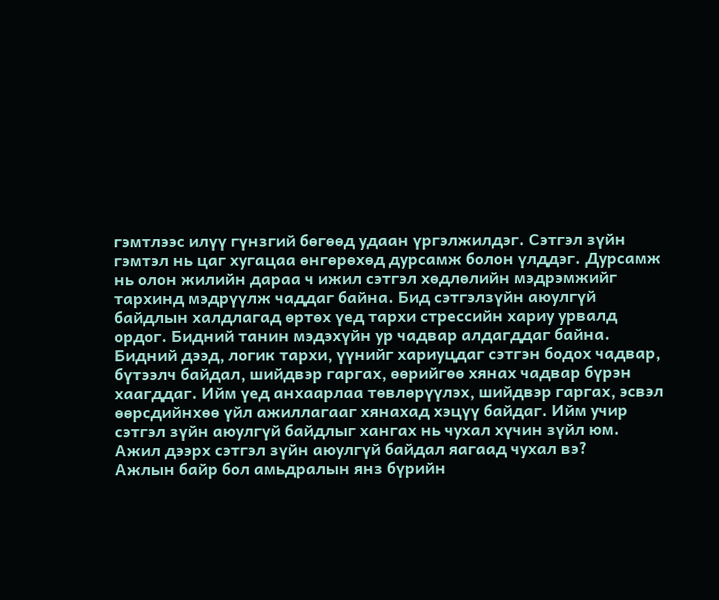гэмтлээс илүү гүнзгий бөгөөд удаан үргэлжилдэг. Сэтгэл зүйн гэмтэл нь цаг хугацаа өнгөрөхөд дурсамж болон үлддэг. Дурсамж нь олон жилийн дараа ч ижил сэтгэл хөдлөлийн мэдрэмжийг тархинд мэдрүүлж чаддаг байна. Бид сэтгэлзүйн аюулгүй байдлын халдлагад өртөх үед тархи стрессийн хариу урвалд ордог. Бидний танин мэдэхүйн ур чадвар алдагддаг байна. Бидний дээд, логик тархи, үүнийг хариуцдаг сэтгэн бодох чадвар, бүтээлч байдал, шийдвэр гаргах, өөрийгөө хянах чадвар бүрэн хаагддаг. Ийм үед анхаарлаа төвлөрүүлэх, шийдвэр гаргах, эсвэл өөрсдийнхөө үйл ажиллагааг хянахад хэцүү байдаг. Ийм учир сэтгэл зүйн аюулгүй байдлыг хангах нь чухал хүчин зүйл юм.
Ажил дээрх сэтгэл зүйн аюулгүй байдал яагаад чухал вэ?
Ажлын байр бол амьдралын янз бүрийн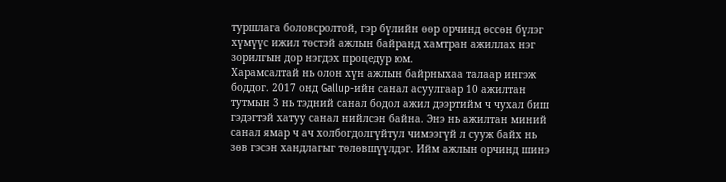туршлага боловсролтой, гэр бүлийн өөр орчинд өссөн бүлэг хүмүүс ижил төстэй ажлын байранд хамтран ажиллах нэг зорилгын дор нэгдэх процедур юм.
Харамсалтай нь олон хүн ажлын байрныхаа талаар ингэж боддог. 2017 онд Gallup-ийн санал асуулгаар 10 ажилтан тутмын 3 нь тэдний санал бодол ажил дээртийм ч чухал биш гэдэгтэй хатуу санал нийлсэн байна. Энэ нь ажилтан миний санал ямар ч ач холбогдолгүйтул чимээгүй л сууж байх нь зөв гэсэн хандлагыг төлөвшүүлдэг. Ийм ажлын орчинд шинэ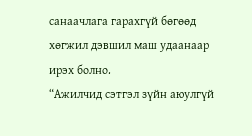санаачлага гарахгүй бөгөөд хөгжил дэвшил маш удаанаар ирэх болно.
“Ажилчид сэтгэл зүйн аюулгүй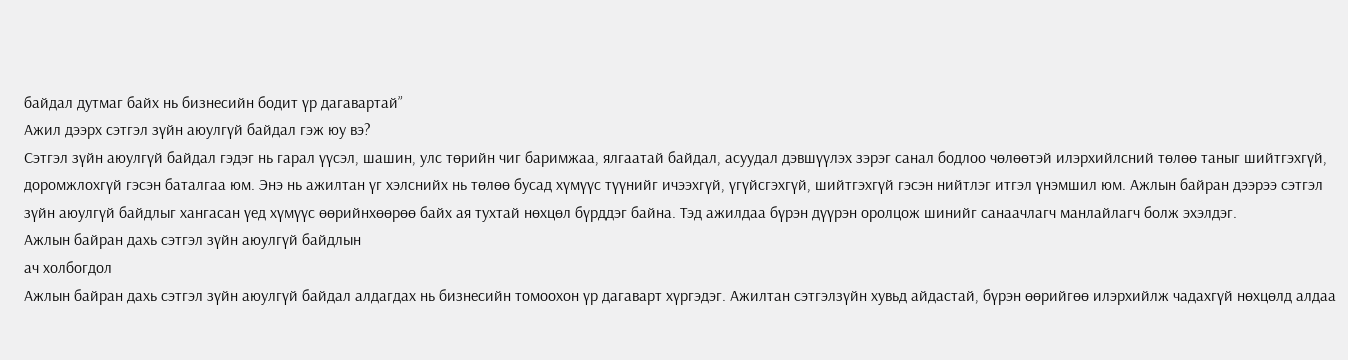байдал дутмаг байх нь бизнесийн бодит үр дагавартай”
Ажил дээрх сэтгэл зүйн аюулгүй байдал гэж юу вэ?
Сэтгэл зүйн аюулгүй байдал гэдэг нь гарал үүсэл, шашин, улс төрийн чиг баримжаа, ялгаатай байдал, асуудал дэвшүүлэх зэрэг санал бодлоо чөлөөтэй илэрхийлсний төлөө таныг шийтгэхгүй, доромжлохгүй гэсэн баталгаа юм. Энэ нь ажилтан үг хэлснийх нь төлөө бусад хүмүүс түүнийг ичээхгүй, үгүйсгэхгүй, шийтгэхгүй гэсэн нийтлэг итгэл үнэмшил юм. Ажлын байран дээрээ сэтгэл зүйн аюулгүй байдлыг хангасан үед хүмүүс өөрийнхөөрөө байх ая тухтай нөхцөл бүрддэг байна. Тэд ажилдаа бүрэн дүүрэн оролцож шинийг санаачлагч манлайлагч болж эхэлдэг.
Ажлын байран дахь сэтгэл зүйн аюулгүй байдлын
ач холбогдол
Ажлын байран дахь сэтгэл зүйн аюулгүй байдал алдагдах нь бизнесийн томоохон үр дагаварт хүргэдэг. Ажилтан сэтгэлзүйн хувьд айдастай, бүрэн өөрийгөө илэрхийлж чадахгүй нөхцөлд алдаа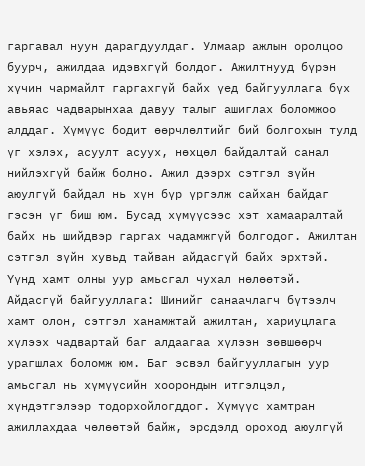гаргавал нуун дарагдуулдаг. Улмаар ажлын оролцоо буурч, ажилдаа идэвхгүй болдог. Ажилтнууд бүрэн хүчин чармайлт гаргахгүй байх үед байгууллага бүх авьяас чадварынхаа давуу талыг ашиглах боломжоо алддаг. Хүмүүс бодит өөрчлөлтийг бий болгохын тулд үг хэлэх, асуулт асуух, нөхцөл байдалтай санал нийлэхгүй байж болно. Ажил дээрх сэтгэл зүйн аюулгүй байдал нь хүн бүр үргэлж сайхан байдаг гэсэн үг биш юм. Бусад хүмүүсээс хэт хамааралтай байх нь шийдвэр гаргах чадамжгүй болгодог. Ажилтан сэтгэл зүйн хувьд тайван айдасгүй байх эрхтэй. Үүнд хамт олны уур амьсгал чухал нөлөөтэй.
Айдасгүй байгууллага: Шинийг санаачлагч бүтээлч хамт олон, сэтгэл ханамжтай ажилтан, хариуцлага хүлээх чадвартай баг алдаагаа хүлээн зөвшөөрч урагшлах боломж юм. Баг эсвэл байгууллагын уур амьсгал нь хүмүүсийн хоорондын итгэлцэл, хүндэтгэлээр тодорхойлогддог. Хүмүүс хамтран ажиллахдаа чөлөөтэй байж, эрсдэлд ороход аюулгүй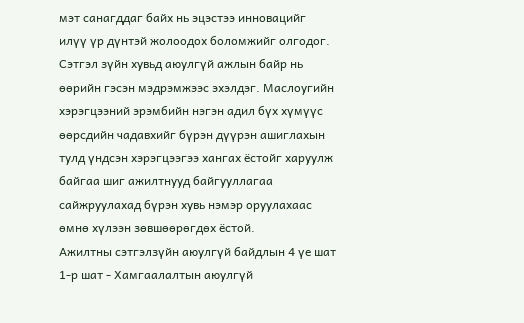мэт санагддаг байх нь эцэстээ инновацийг илүү үр дүнтэй жолоодох боломжийг олгодог.
Сэтгэл зүйн хувьд аюулгүй ажлын байр нь өөрийн гэсэн мэдрэмжээс эхэлдэг. Маслоугийн хэрэгцээний эрэмбийн нэгэн адил бүх хүмүүс өөрсдийн чадавхийг бүрэн дүүрэн ашиглахын тулд үндсэн хэрэгцээгээ хангах ёстойг харуулж байгаа шиг ажилтнууд байгууллагаа сайжруулахад бүрэн хувь нэмэр оруулахаас өмнө хүлээн зөвшөөрөгдөх ёстой.
Ажилтны сэтгэлзүйн аюулгүй байдлын 4 үе шат
1-р шат - Хамгаалалтын аюулгүй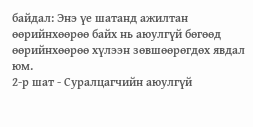байдал: Энэ үе шатанд ажилтан өөрийнхөөрөө байх нь аюулгүй бөгөөд өөрийнхөөрөө хүлээн зөвшөөрөгдөх явдал юм.
2-р шат - Суралцагчийн аюулгүй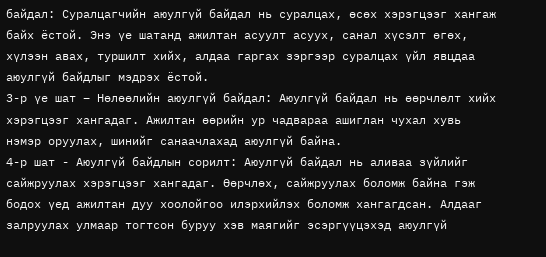байдал: Суралцагчийн аюулгүй байдал нь суралцах, өсөх хэрэгцээг хангаж байх ёстой. Энэ үе шатанд ажилтан асуулт асуух, санал хүсэлт өгөх, хүлээн авах, туршилт хийх, алдаа гаргах зэргээр суралцах үйл явцдаа аюулгүй байдлыг мэдрэх ёстой.
3-р үе шат – Нөлөөлийн аюулгүй байдал: Аюулгүй байдал нь өөрчлөлт хийх хэрэгцээг хангадаг. Ажилтан өөрийн ур чадвараа ашиглан чухал хувь нэмэр оруулах, шинийг санаачлахад аюулгүй байна.
4-р шат - Аюулгүй байдлын сорилт: Аюулгүй байдал нь аливаа зүйлийг сайжруулах хэрэгцээг хангадаг. Өөрчлөх, сайжруулах боломж байна гэж бодох үед ажилтан дуу хоолойгоо илэрхийлэх боломж хангагдсан. Алдааг залруулах улмаар тогтсон буруу хэв маягийг эсэргүүцэхэд аюулгүй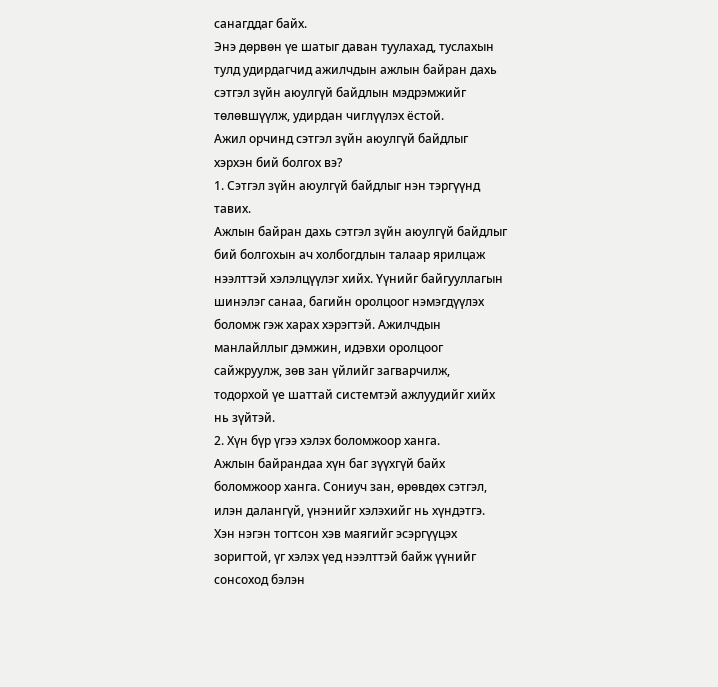санагддаг байх.
Энэ дөрвөн үе шатыг даван туулахад, туслахын тулд удирдагчид ажилчдын ажлын байран дахь сэтгэл зүйн аюулгүй байдлын мэдрэмжийг төлөвшүүлж, удирдан чиглүүлэх ёстой.
Ажил орчинд сэтгэл зүйн аюулгүй байдлыг хэрхэн бий болгох вэ?
1. Сэтгэл зүйн аюулгүй байдлыг нэн тэргүүнд тавих.
Ажлын байран дахь сэтгэл зүйн аюулгүй байдлыг бий болгохын ач холбогдлын талаар ярилцаж нээлттэй хэлэлцүүлэг хийх. Үүнийг байгууллагын шинэлэг санаа, багийн оролцоог нэмэгдүүлэх боломж гэж харах хэрэгтэй. Ажилчдын манлайллыг дэмжин, идэвхи оролцоог сайжруулж, зөв зан үйлийг загварчилж, тодорхой үе шаттай системтэй ажлуудийг хийх нь зүйтэй.
2. Хүн бүр үгээ хэлэх боломжоор ханга.
Ажлын байрандаа хүн баг зүүхгүй байх боломжоор ханга. Сониуч зан, өрөвдөх сэтгэл, илэн далангүй, үнэнийг хэлэхийг нь хүндэтгэ. Хэн нэгэн тогтсон хэв маягийг эсэргүүцэх зоригтой, үг хэлэх үед нээлттэй байж үүнийг сонсоход бэлэн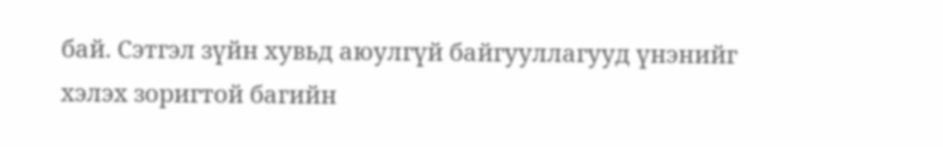бай. Сэтгэл зүйн хувьд аюулгүй байгууллагууд үнэнийг хэлэх зоригтой багийн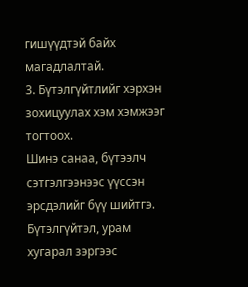гишүүдтэй байх магадлалтай.
3. Бүтэлгүйтлийг хэрхэн зохицуулах хэм хэмжээг тогтоох.
Шинэ санаа, бүтээлч сэтгэлгээнээс үүссэн эрсдэлийг бүү шийтгэ. Бүтэлгүйтэл, урам хугарал зэргээс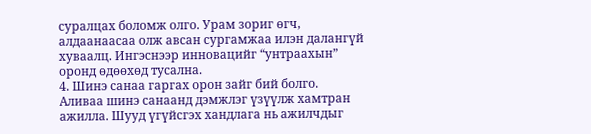суралцах боломж олго. Урам зориг өгч, алдаанаасаа олж авсан сургамжаа илэн далангүй хуваалц. Ингэснээр инновацийг “унтраахын” оронд өдөөхөд тусална.
4. Шинэ санаа гаргах орон зайг бий болго.
Аливаа шинэ санаанд дэмжлэг үзүүлж хамтран ажилла. Шууд үгүйсгэх хандлага нь ажилчдыг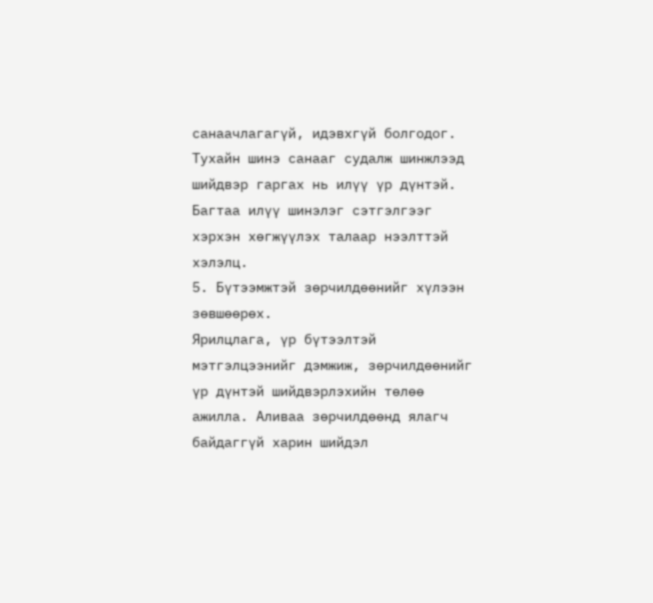санаачлагагүй, идэвхгүй болгодог. Тухайн шинэ санааг судалж шинжлээд шийдвэр гаргах нь илүү үр дүнтэй. Багтаа илүү шинэлэг сэтгэлгээг хэрхэн хөгжүүлэх талаар нээлттэй хэлэлц.
5. Бүтээмжтэй зөрчилдөөнийг хүлээн зөвшөөрөх.
Ярилцлага, үр бүтээлтэй мэтгэлцээнийг дэмжиж, зөрчилдөөнийг үр дүнтэй шийдвэрлэхийн төлөө ажилла. Аливаа зөрчилдөөнд ялагч байдаггүй харин шийдэл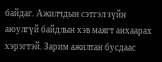байдаг. Ажилчдын сэтгэл зүйн аюулгүй байдлын хэв маягт анхаарах хэрэгтэй. Зарим ажилтан бусдаас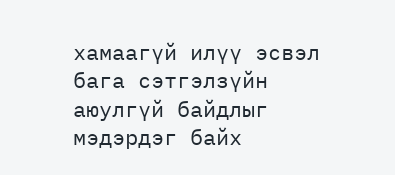хамаагүй илүү эсвэл бага сэтгэлзүйн аюулгүй байдлыг мэдэрдэг байх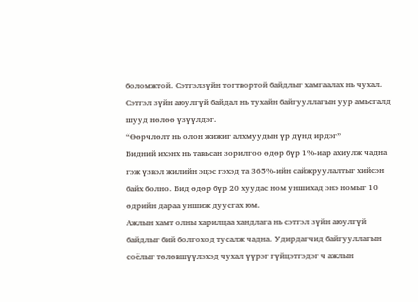боломжтой. Сэтгэлзүйн тогтвортой байдлыг хамгаалах нь чухал. Сэтгэл зүйн аюулгүй байдал нь тухайн байгууллагын уур амьсгалд шууд нөлөө үзүүлдэг.
“Өөрчлөлт нь олон жижиг алхмуудын үр дүнд ирдэг”
Бидний ихэнх нь тавьсан зорилгоо өдөр бүр 1%-иар ахиулж чадна гэж үзвэл жилийн эцэс гэхэд та 365%-ийн сайжруулалтыг хийсэн байх болно. Бид өдөр бүр 20 хуудас ном уншихад энэ номыг 10 өдрийн дараа уншиж дуусгах юм.
Ажлын хамт олны харилцаа хандлага нь сэтгэл зүйн аюулгүй байдлыг бий болгоход тусалж чадна. Удирдагчид байгууллагын соёлыг төлөвшүүлэхэд чухал үүрэг гүйцэтгэдэг ч ажлын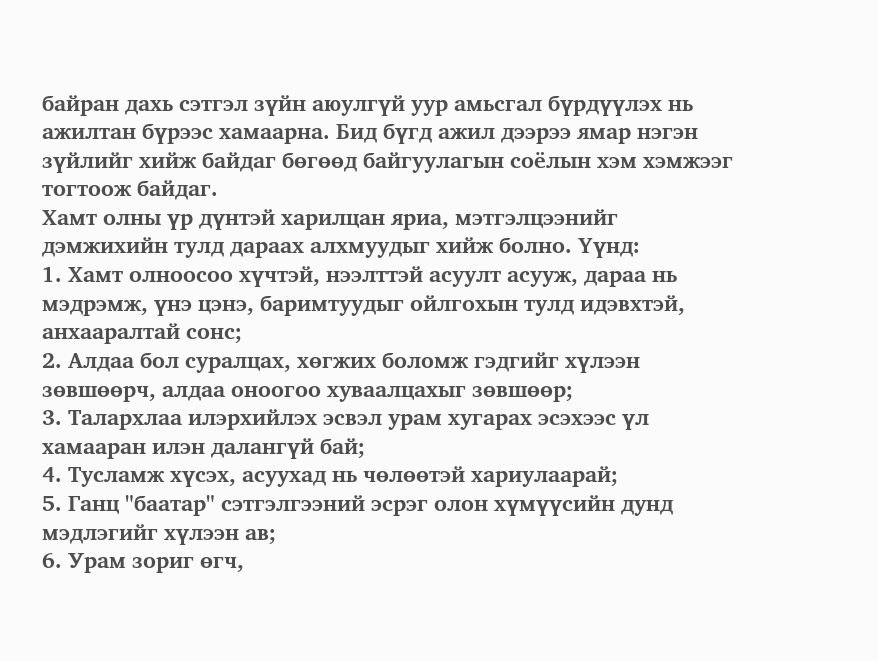байран дахь сэтгэл зүйн аюулгүй уур амьсгал бүрдүүлэх нь ажилтан бүрээс хамаарна. Бид бүгд ажил дээрээ ямар нэгэн зүйлийг хийж байдаг бөгөөд байгуулагын соёлын хэм хэмжээг тогтоож байдаг.
Хамт олны үр дүнтэй харилцан яриа, мэтгэлцээнийг дэмжихийн тулд дараах алхмуудыг хийж болно. Үүнд:
1. Хамт олноосоо хүчтэй, нээлттэй асуулт асууж, дараа нь мэдрэмж, үнэ цэнэ, баримтуудыг ойлгохын тулд идэвхтэй, анхааралтай сонс;
2. Алдаа бол суралцах, хөгжих боломж гэдгийг хүлээн зөвшөөрч, алдаа оноогоо хуваалцахыг зөвшөөр;
3. Талархлаа илэрхийлэх эсвэл урам хугарах эсэхээс үл хамааран илэн далангүй бай;
4. Тусламж хүсэх, асуухад нь чөлөөтэй хариулаарай;
5. Ганц "баатар" сэтгэлгээний эсрэг олон хүмүүсийн дунд мэдлэгийг хүлээн ав;
6. Урам зориг өгч,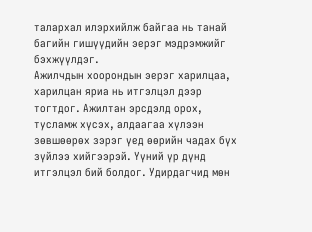талархал илэрхийлж байгаа нь танай багийн гишүүдийн эерэг мэдрэмжийг бэхжүүлдэг.
Ажилчдын хоорондын эерэг харилцаа, харилцан яриа нь итгэлцэл дээр тогтдог. Ажилтан эрсдэлд орох, тусламж хүсэх, алдаагаа хүлээн зөвшөөрөх зэрэг үед өөрийн чадах бүх зүйлээ хийгээрэй. Үүний үр дүнд итгэлцэл бий болдог. Удирдагчид мөн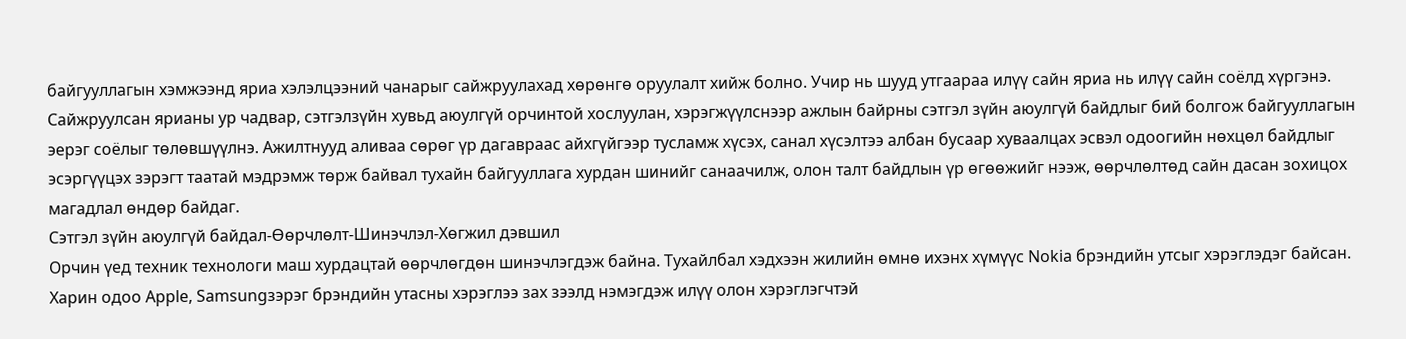байгууллагын хэмжээнд яриа хэлэлцээний чанарыг сайжруулахад хөрөнгө оруулалт хийж болно. Учир нь шууд утгаараа илүү сайн яриа нь илүү сайн соёлд хүргэнэ. Сайжруулсан ярианы ур чадвар, сэтгэлзүйн хувьд аюулгүй орчинтой хослуулан, хэрэгжүүлснээр ажлын байрны сэтгэл зүйн аюулгүй байдлыг бий болгож байгууллагын эерэг соёлыг төлөвшүүлнэ. Ажилтнууд аливаа сөрөг үр дагавраас айхгүйгээр тусламж хүсэх, санал хүсэлтээ албан бусаар хуваалцах эсвэл одоогийн нөхцөл байдлыг эсэргүүцэх зэрэгт таатай мэдрэмж төрж байвал тухайн байгууллага хурдан шинийг санаачилж, олон талт байдлын үр өгөөжийг нээж, өөрчлөлтөд сайн дасан зохицох магадлал өндөр байдаг.
Сэтгэл зүйн аюулгүй байдал-Өөрчлөлт-Шинэчлэл-Хөгжил дэвшил
Орчин үед техник технологи маш хурдацтай өөрчлөгдөн шинэчлэгдэж байна. Тухайлбал хэдхээн жилийн өмнө ихэнх хүмүүс Nokia брэндийн утсыг хэрэглэдэг байсан. Харин одоо Аpple, Samsungзэрэг брэндийн утасны хэрэглээ зах зээлд нэмэгдэж илүү олон хэрэглэгчтэй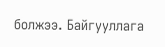болжээ. Байгууллага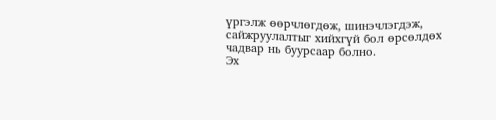үргэлж өөрчлөгдөж, шинэчлэгдэж, сайжруулалтыг хийхгүй бол өрсөлдөх чадвар нь буурсаар болно.
Эх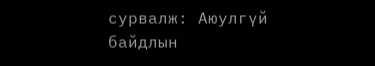сурвалж: Аюулгүй байдлын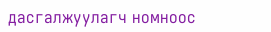дасгалжуулагч номноос